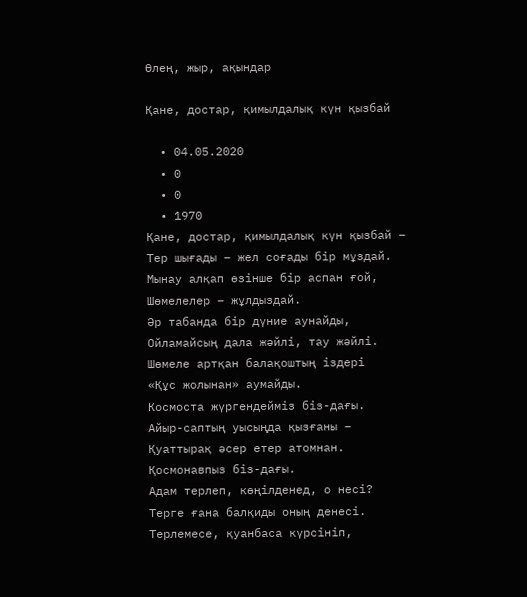Өлең, жыр, ақындар

Қане, достар, қимылдалық күн қызбай

  • 04.05.2020
  • 0
  • 0
  • 1970
Қане, достар, қимылдалық күн қызбай –
Тер шығады – жел соғады бір мұздай.
Мынау алқап өзінше бір аспан ғой,
Шөмелелер – жұлдыздай.
Әр табанда бір дүние аунайды,
Ойламайсың дала жәйлі, тау жәйлі.
Шөмеле артқан балақоштың іздері
«Құс жолынан» аумайды.
Космоста жүргендейміз біз-дағы.
Айыр-саптың уысыңда қызғаны –
Қуаттырақ әсер етер атомнан.
Қосмонавпыз біз-дағы.
Адам терлеп, көңілденед, о несі?
Терге ғана балқиды оның денесі.
Терлемесе, қуанбаса күрсініп,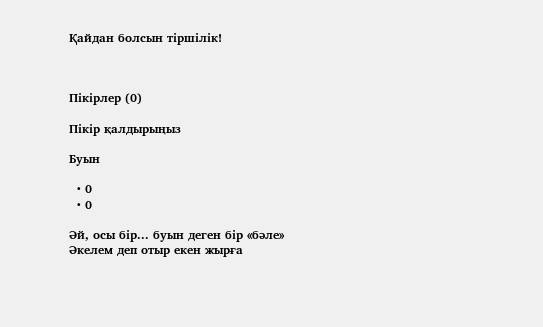Қайдан болсын тіршілік!



Пікірлер (0)

Пікір қалдырыңыз

Буын

  • 0
  • 0

Әй, осы бір... буын деген бір «бәле»
Әкелем деп отыр екен жырға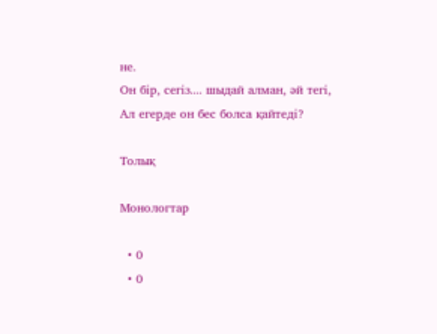не.
Он бір, сегіз.... шыдай алман, әй тегі,
Ал егерде он бес болса қайтеді?

Толық

Монологтар

  • 0
  • 0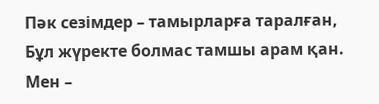Пәк сезімдер – тамырларға таралған,
Бұл жүректе болмас тамшы арам қан.
Мен –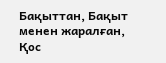Бақыттан, Бақыт менен жаралған,
Қос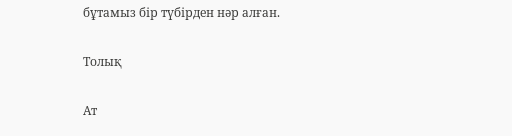бұтамыз бір түбірден нәр алған.

Толық

Ат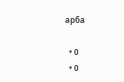арба

  • 0
  • 0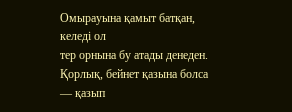Омырауына қамыт батқан,
келеді ол
тер орнына бу атады денеден.
Қорлық, бейнет қазына болса — қазып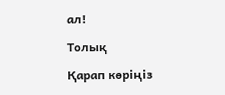ал!

Толық

Қарап көріңіз